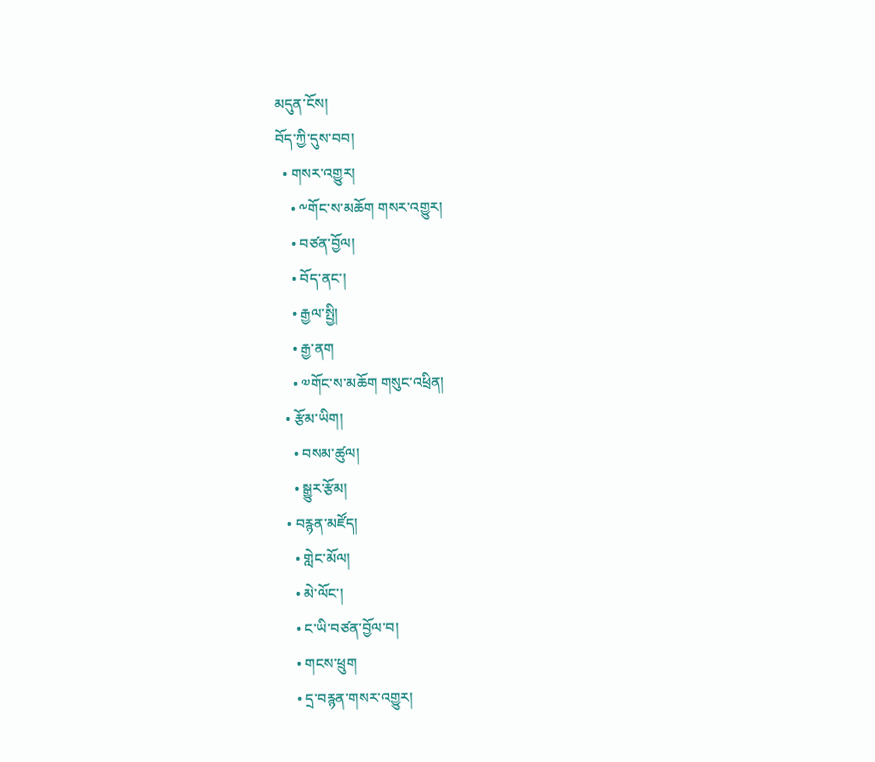མདུན་ངོས།
བོད་ཀྱི་དུས་བབ།
  • གསར་འགྱུར།
    • ༸གོང་ས་མཆོག གསར་འགྱུར།
    • བཙན་བྱོལ།
    • བོད་ནང་།
    • རྒྱལ་སྤྱི།
    • རྒྱ་ནག
    • ༧གོང་ས་མཆོག གསུང་འཕྲིན།
  • རྩོམ་ཡིག།
    • བསམ་ཚུལ།
    • སྒྱུར་རྩོམ།
  • བརྙན་མཛོད།
    • གླེང་མོལ།
    • མེ་ལོང་།
    • ང་ཡི་བཙན་བྱོལ་བ།
    • གངས་ཕྲུག
    • དྲ་བརྙན་གསར་འགྱུར།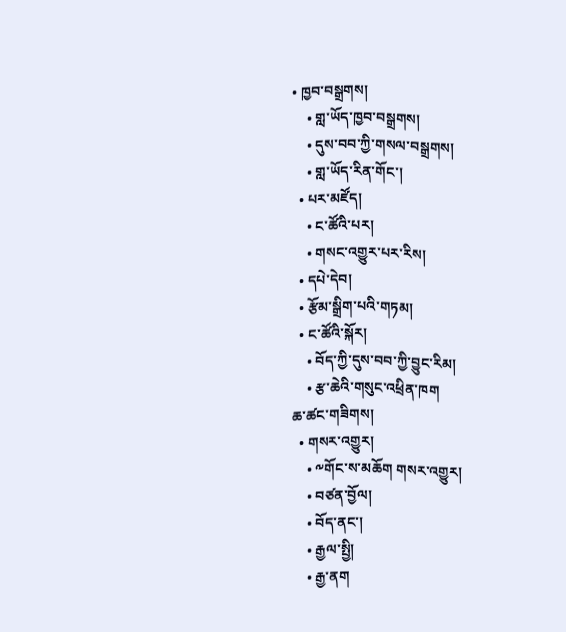• ཁྱབ་བསྒྲགས།
    • གླ་ཡོད་ཁྱབ་བསྒྲགས།
    • དུས་བབ་ཀྱི་གསལ་བསྒྲགས།
    • གླ་ཡོད་རིན་གོང་།
  • པར་མཛོད།
    • ང་ཚོའི་པར།
    • གསང་འགྱུར་པར་རིས།
  • དཔེ་དེབ།
  • རྩོམ་སྒྲིག་པའི་གཏམ།
  • ང་ཚོའི་སྐོར།
    • བོད་ཀྱི་དུས་བབ་ཀྱི་བྱུང་རིམ།
    • རྩ་ཆེའི་གསུང་འཕྲིན་ཁག
ཆ་ཚང་གཟིགས།
  • གསར་འགྱུར།
    • ༸གོང་ས་མཆོག གསར་འགྱུར།
    • བཙན་བྱོལ།
    • བོད་ནང་།
    • རྒྱལ་སྤྱི།
    • རྒྱ་ནག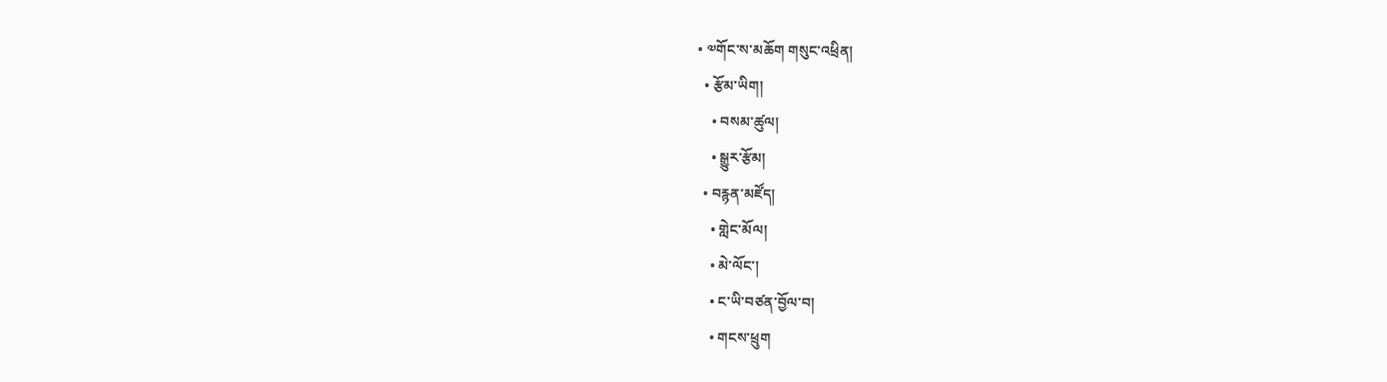• ༧གོང་ས་མཆོག གསུང་འཕྲིན།
  • རྩོམ་ཡིག།
    • བསམ་ཚུལ།
    • སྒྱུར་རྩོམ།
  • བརྙན་མཛོད།
    • གླེང་མོལ།
    • མེ་ལོང་།
    • ང་ཡི་བཙན་བྱོལ་བ།
    • གངས་ཕྲུག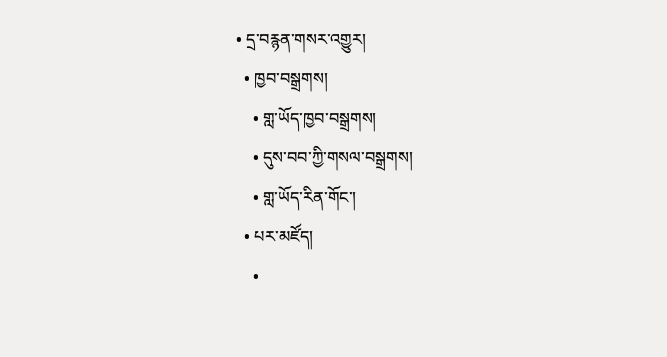• དྲ་བརྙན་གསར་འགྱུར།
  • ཁྱབ་བསྒྲགས།
    • གླ་ཡོད་ཁྱབ་བསྒྲགས།
    • དུས་བབ་ཀྱི་གསལ་བསྒྲགས།
    • གླ་ཡོད་རིན་གོང་།
  • པར་མཛོད།
    •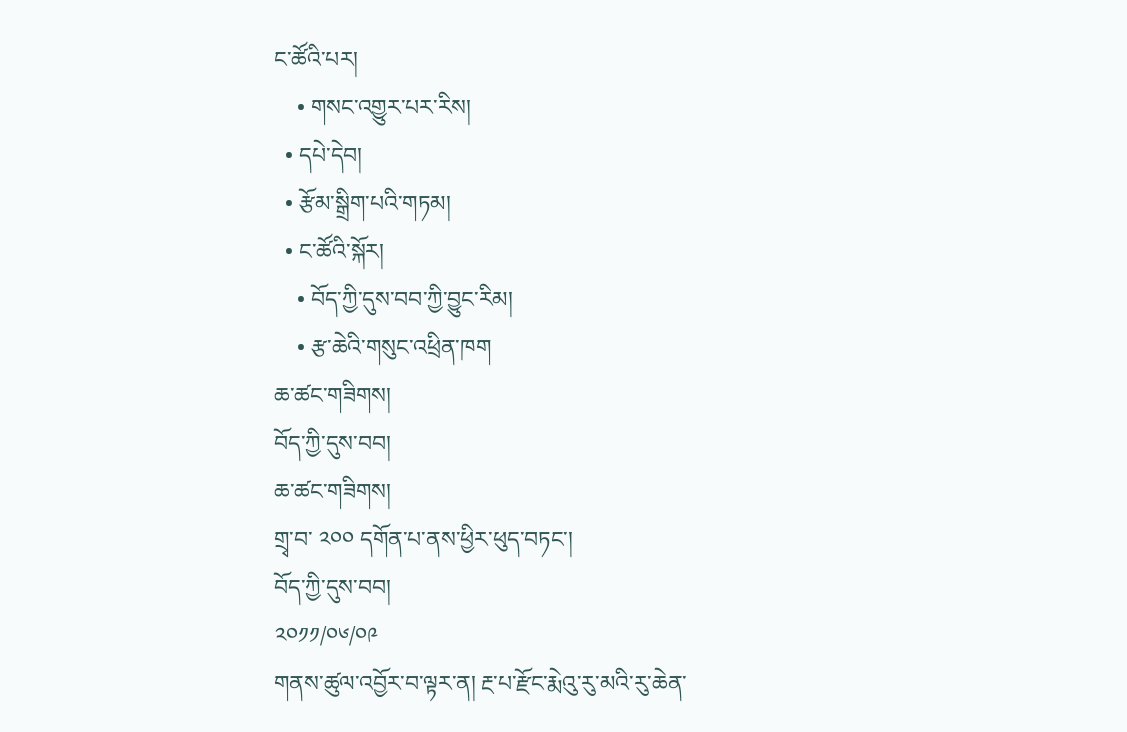ང་ཚོའི་པར།
    • གསང་འགྱུར་པར་རིས།
  • དཔེ་དེབ།
  • རྩོམ་སྒྲིག་པའི་གཏམ།
  • ང་ཚོའི་སྐོར།
    • བོད་ཀྱི་དུས་བབ་ཀྱི་བྱུང་རིམ།
    • རྩ་ཆེའི་གསུང་འཕྲིན་ཁག
ཆ་ཚང་གཟིགས།
བོད་ཀྱི་དུས་བབ།
ཆ་ཚང་གཟིགས།
གྲྭ་བ་ ༢༠༠ དགོན་པ་ནས་ཕྱིར་ཕུད་བཏང་།
བོད་ཀྱི་དུས་བབ།
༢༠༡༡/༠༦/༠༩
གནས་ཚུལ་འབྱོར་བ་ལྟར་ན། རྔ་པ་རྫོང་རྨེའུ་རུ་མའི་རུ་ཆེན་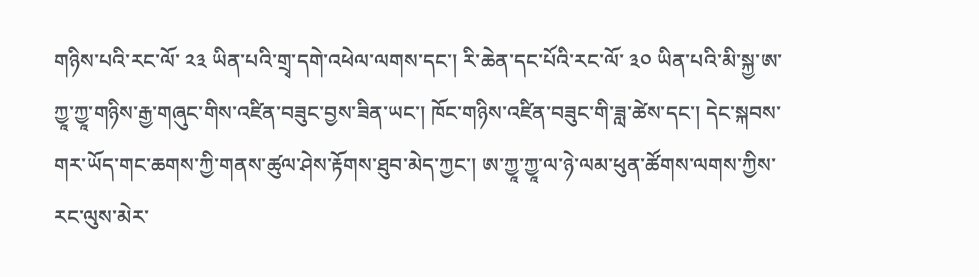གཉིས་པའི་རང་ལོ་ ༢༣ ཡིན་པའི་གྲྭ་དགེ་འཕེལ་ལགས་དང་། རི་ཆེན་དང་པོའི་རང་ལོ་ ༣༠ ཡིན་པའི་མི་སྐྱ་ཨ་ཀྱཱ་ཀྱཱ་གཉིས་རྒྱ་གཞུང་གིས་འཛིན་བཟུང་བྱས་ཟིན་ཡང་། ཁོང་གཉིས་འཛིན་བཟུང་གི་ཟླ་ཚེས་དང་། དེང་སྐབས་གར་ཡོད་གང་ཆགས་ཀྱི་གནས་ཚུལ་ཤེས་རྟོགས་ཐུབ་མེད་ཀྱང་། ཨ་ཀྱཱ་ཀྱཱ་ལ་ཉེ་ལམ་ཕུན་ཚོགས་ལགས་ཀྱིས་རང་ལུས་མེར་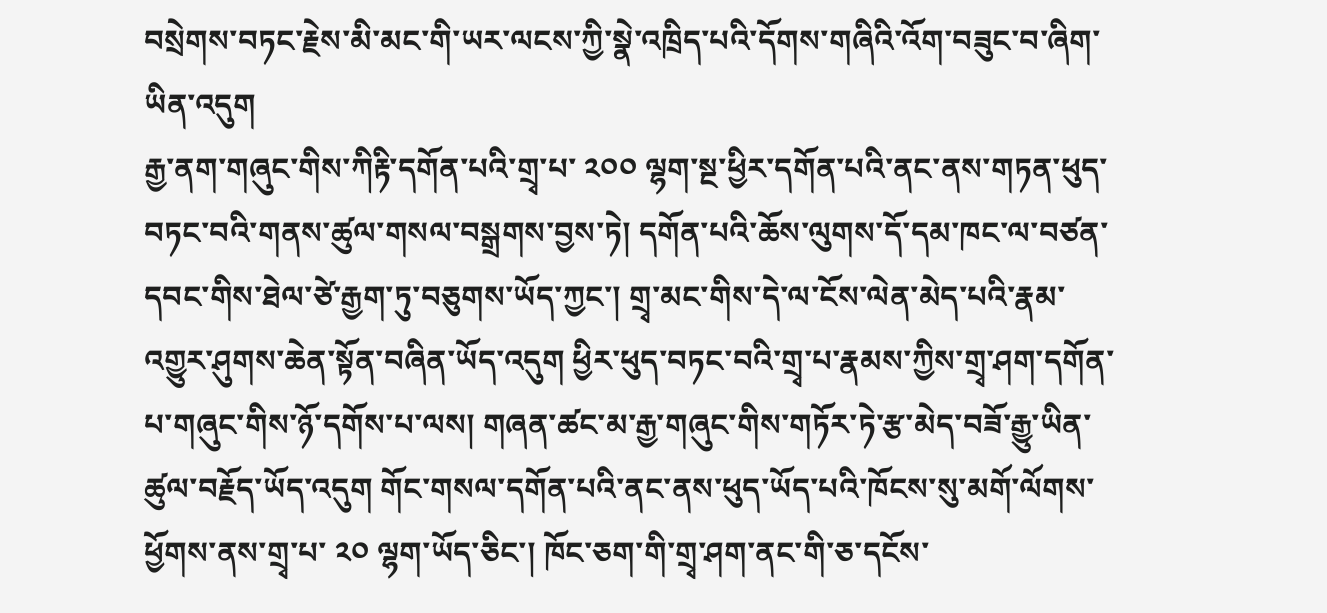བསྲེགས་བཏང་རྗེས་མི་མང་གི་ཡར་ལངས་ཀྱི་སྣེ་འཁྲིད་པའི་དོགས་གཞིའི་འོག་བཟུང་བ་ཞིག་ཡིན་འདུག
རྒྱ་ནག་གཞུང་གིས་ཀིརྟི་དགོན་པའི་གྲྭ་པ་ ༢༠༠ ལྷག་སྔ་ཕྱིར་དགོན་པའི་ནང་ནས་གཏན་ཕུད་བཏང་བའི་གནས་ཚུལ་གསལ་བསྒྲགས་བྱས་ཏེ། དགོན་པའི་ཆོས་ལུགས་དོ་དམ་ཁང་ལ་བཙན་དབང་གིས་ཐེལ་ཙེ་རྒྱག་ཏུ་བཅུགས་ཡོད་ཀྱང་། གྲྭ་མང་གིས་དེ་ལ་ངོས་ལེན་མེད་པའི་རྣམ་འགྱུར་ཤུགས་ཆེན་སྟོན་བཞིན་ཡོད་འདུག ཕྱིར་ཕུད་བཏང་བའི་གྲྭ་པ་རྣམས་ཀྱིས་གྲྭ་ཤག་དགོན་པ་གཞུང་གིས་ཉོ་དགོས་པ་ལས། གཞན་ཚང་མ་རྒྱ་གཞུང་གིས་གཏོར་ཏེ་རྩ་མེད་བཟོ་རྒྱུ་ཡིན་ཚུལ་བརྗོད་ཡོད་འདུག གོང་གསལ་དགོན་པའི་ནང་ནས་ཕུད་ཡོད་པའི་ཁོངས་སུ་མགོ་ལོགས་ཕྱོགས་ནས་གྲྭ་པ་ ༢༠ ལྷག་ཡོད་ཅིང་། ཁོང་ཅག་གི་གྲྭ་ཤག་ནང་གི་ཅ་དངོས་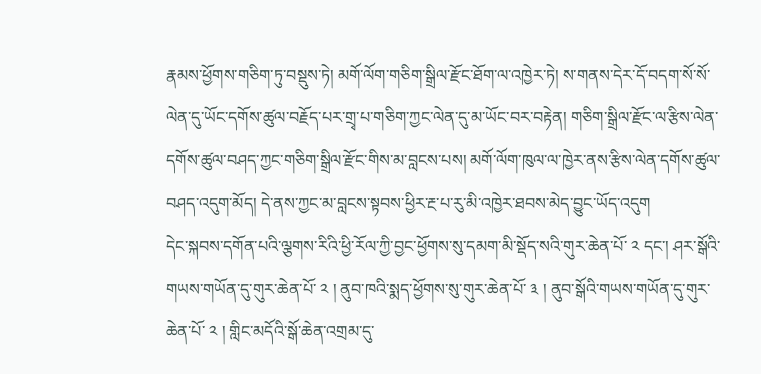རྣམས་ཕྱོགས་གཅིག་ཏུ་བསྡུས་ཏེ། མགོ་ལོག་གཅིག་སྒྲིལ་རྫོང་ཐོག་ལ་འཁྱེར་ཏེ། ས་གནས་དེར་དོ་བདག་སོ་སོ་ལེན་དུ་ཡོང་དགོས་ཚུལ་བརྗོད་པར་གྲྭ་པ་གཅིག་ཀྱང་ལེན་དུ་མ་ཡོང་བར་བརྟེན། གཅིག་སྒྲིལ་རྫོང་ལ་རྩིས་ལེན་དགོས་ཚུལ་བཤད་ཀྱང་གཅིག་སྒྲིལ་རྫོང་གིས་མ་བླངས་པས། མགོ་ལོག་ཁུལ་ལ་ཁྱེར་ནས་རྩིས་ལེན་དགོས་ཚུལ་བཤད་འདུག་མོད། དེ་ནས་ཀྱང་མ་བླངས་སྟབས་ཕྱིར་རྔ་པ་རུ་མི་འཁྱེར་ཐབས་མེད་བྱུང་ཡོད་འདུག
དེང་སྐབས་དགོན་པའི་ལྕགས་རིའི་ཕྱི་རོལ་ཀྱི་བྱང་ཕྱོགས་སུ་དམག་མི་སྡོད་སའི་གུར་ཆེན་པོ་ ༢ དང་། ཤར་སྒོའི་གཡས་གཡོན་དུ་གུར་ཆེན་པོ་ ༢ ། ནུབ་ཁའི་སྨད་ཕྱོགས་སུ་གུར་ཆེན་པོ་ ༣ ། ནུབ་སྒོའི་གཡས་གཡོན་དུ་གུར་ཆེན་པོ་ ༢ ། གླིང་མདོའི་སྒོ་ཆེན་འགྲམ་དུ་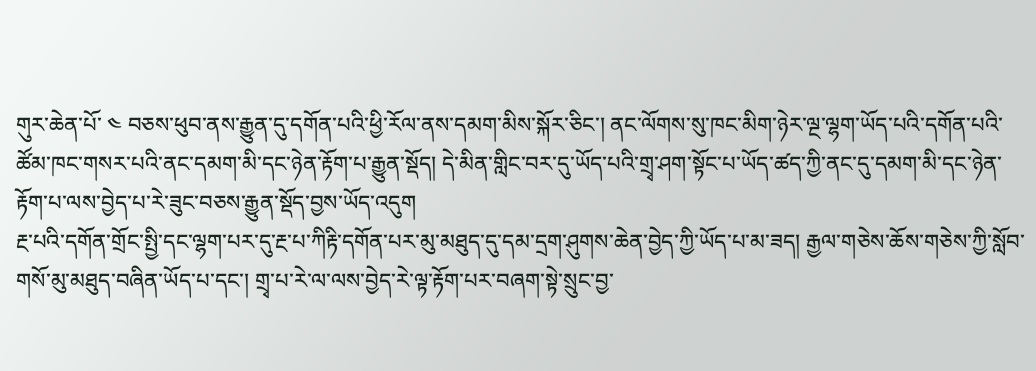གུར་ཆེན་པོ་ ༤ བཅས་ཕུབ་ནས་རྒྱུན་དུ་དགོན་པའི་ཕྱི་རོལ་ནས་དམག་མིས་སྐོར་ཅིང་། ནང་ལོགས་སུ་ཁང་མིག་ཉེར་ལྔ་ལྷག་ཡོད་པའི་དགོན་པའི་ཚོམ་ཁང་གསར་པའི་ནང་དམག་མི་དང་ཉེན་རྟོག་པ་རྒྱུན་སྡོད། དེ་མིན་གླིང་བར་དུ་ཡོད་པའི་གྲྭ་ཤག་སྟོང་པ་ཡོད་ཚད་ཀྱི་ནང་དུ་དམག་མི་དང་ཉེན་ རྟོག་པ་ལས་བྱེད་པ་རེ་ཟུང་བཅས་རྒྱུན་སྡོད་བྱས་ཡོད་འདུག
རྔ་པའི་དགོན་གྲོང་སྤྱི་དང་ལྷག་པར་དུ་རྔ་པ་ཀིརྟི་དགོན་པར་མུ་མཐུད་དུ་དམ་དྲག་ཤུགས་ཆེན་བྱེད་ཀྱི་ཡོད་པ་མ་ཟད། རྒྱལ་གཅེས་ཆོས་གཅེས་ཀྱི་སློབ་གསོ་མུ་མཐུད་བཞིན་ཡོད་པ་དང་། གྲྭ་པ་རེ་ལ་ལས་བྱེད་རེ་ལྟ་རྟོག་པར་བཞག་སྟེ་སྲུང་བྱ་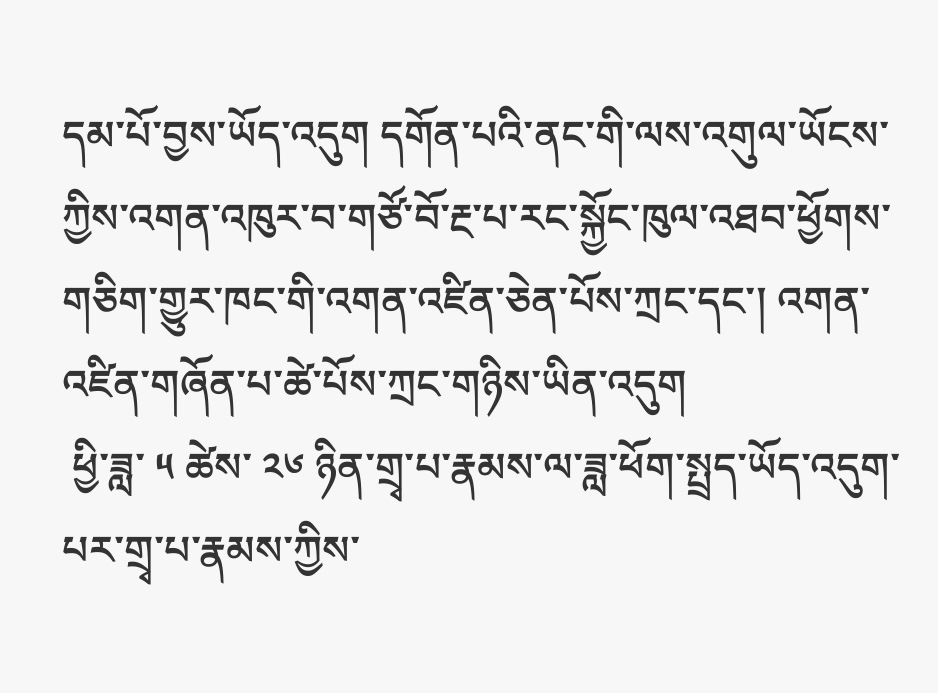དམ་པོ་བྱས་ཡོད་འདུག དགོན་པའི་ནང་གི་ལས་འགུལ་ཡོངས་ཀྱིས་འགན་འཁུར་བ་གཙོ་བོ་རྔ་པ་རང་སྐྱོང་ཁུལ་འཐབ་ཕྱོགས་གཅིག་གྱུར་ཁང་གི་འགན་འཛིན་ཅེན་པོས་ཀྲང་དང་། འགན་འཛིན་གཞོན་པ་ཚེ་པོས་ཀྲང་གཉིས་ཡིན་འདུག
 ཕྱི་ཟླ་ ༥ ཚེས་ ༢༦ ཉིན་གྲྭ་པ་རྣམས་ལ་ཟླ་ཕོག་སྤྲད་ཡོད་འདུག་པར་གྲྭ་པ་རྣམས་ཀྱིས་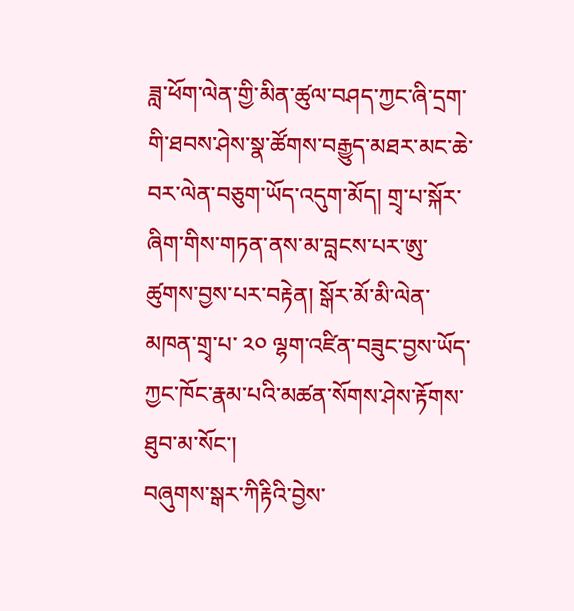ཟླ་ཕོག་ལེན་གྱི་མིན་ཚུལ་བཤད་ཀྱང་ཞི་དྲག་གི་ཐབས་ཤེས་སྣ་ཚོགས་བརྒྱུད་མཐར་མང་ཆེ་བར་ལེན་བཅུག་ཡོད་འདུག་མོད། གྲྭ་པ་སྐོར་ཞིག་གིས་གཏན་ནས་མ་བླངས་པར་ཨུ་ཚུགས་བྱས་པར་བརྟེན། སྒོར་མོ་མི་ལེན་མཁན་གྲྭ་པ་ ༢༠ ལྷག་འཛིན་བཟུང་བྱས་ཡོད་ཀྱང་ཁོང་རྣམ་པའི་མཚན་སོགས་ཤེས་རྟོགས་ཐུབ་མ་སོང་།
བཞུགས་སྒར་ཀིརྟིའི་བྱེས་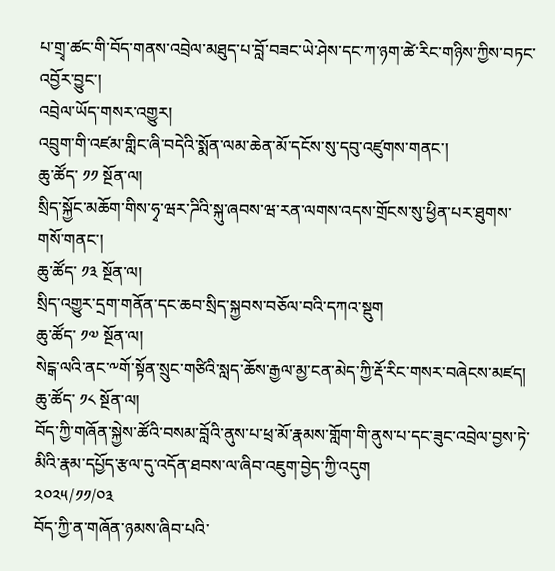པ་གྲྭ་ཚང་གི་བོད་གནས་འབྲེལ་མཐུད་པ་བློ་བཟང་ཡེ་ཤེས་དང་ཀ་ཉག་ཚེ་རིང་གཉིས་ཀྱིས་བཏང་འབྱོར་བྱུང་།
འབྲེལ་ཡོད་གསར་འགྱུར།
འབྲུག་གི་འཛམ་གླིང་ཞི་བདེའི་སྨོན་ལམ་ཆེན་མོ་དངོས་སུ་དབུ་འཛུགས་གནང་།
ཆུ་ཚོད་ ༡༡ སྔོན་ལ།
སྲིད་སྐྱོང་མཆོག་གིས་ཧྭ་ཝར་ཌིའི་སྐུ་ཞབས་ཝ་རན་ལགས་འདས་གྲོངས་སུ་ཕྱིན་པར་ཐུགས་གསོ་གནང་།
ཆུ་ཚོད་ ༡༣ སྔོན་ལ།
སྲིད་འགྱུར་དྲག་གནོན་དང་ཆབ་སྲིད་སྐྱབས་བཅོལ་བའི་དཀའ་སྡུག
ཆུ་ཚོད་ ༡༧ སྔོན་ལ།
སེངྒ་ལའི་ནང་༸གོ་སྟོན་སྲུང་གཙིའི་སླད་ཆོས་རྒྱལ་མྱ་ངན་མེད་ཀྱི་རྡོ་རིང་གསར་བཞེངས་མཛད།
ཆུ་ཚོད་ ༡༨ སྔོན་ལ།
བོད་ཀྱི་གཞོན་སྐྱེས་ཚོའི་བསམ་བློའི་ནུས་པ་ཕྲ་མོ་རྣམས་གློག་གི་ནུས་པ་དང་ཟུང་འབྲེལ་བྱས་ཏེ་མིའི་རྣམ་དཔྱོད་རྩལ་དུ་འདོན་ཐབས་ལ་ཞིབ་འཇུག་བྱེད་ཀྱི་འདུག
༢༠༢༥/༡༡/༠༣
བོད་ཀྱི་ན་གཞོན་ཉམས་ཞིབ་པའི་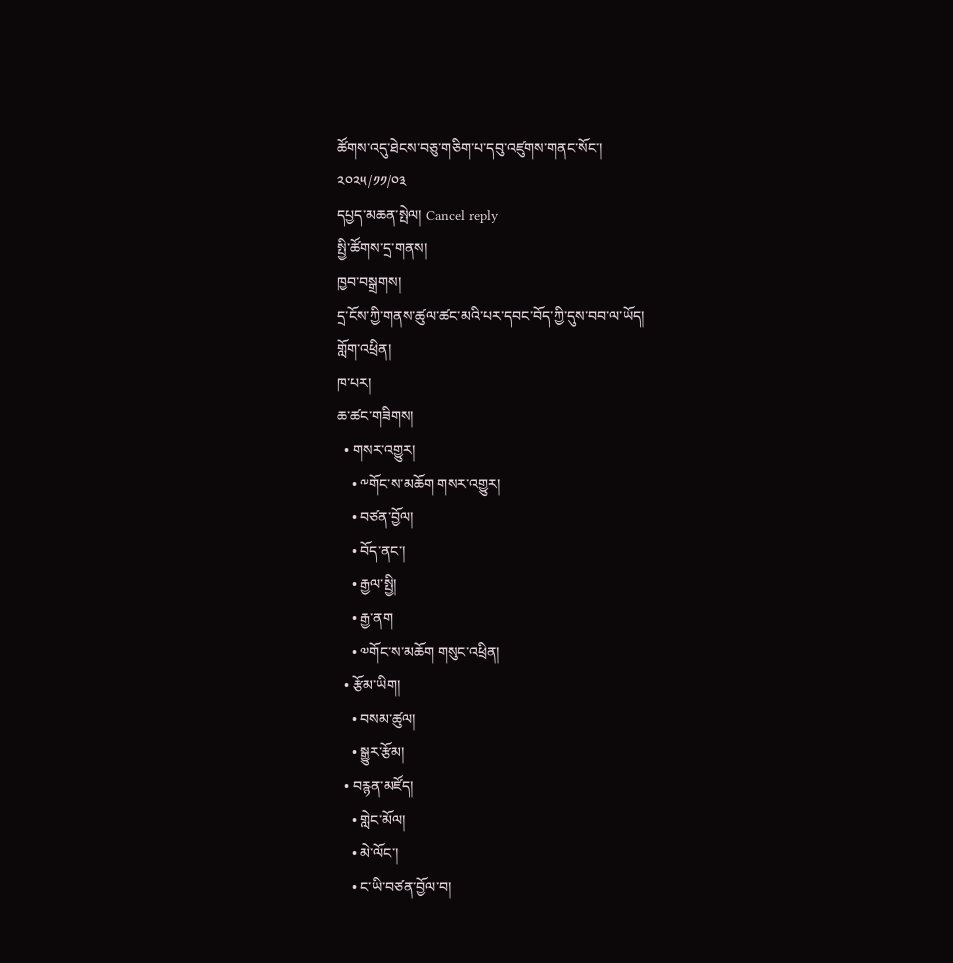ཚོགས་འདུ་ཐེངས་བཅུ་གཅིག་པ་དབུ་འཛུགས་གནང་སོང་།
༢༠༢༥/༡༡/༠༣
དཔྱད་མཆན་སྤེལ། Cancel reply
སྤྱི་ཚོགས་དྲ་གནས།
ཁྱབ་བསྒྲགས།
དྲ་ངོས་ཀྱི་གནས་ཚུལ་ཚང་མའི་པར་དབང་བོད་ཀྱི་དུས་བབ་ལ་ཡོད།
གློག་འཕྲིན།
ཁ་པར།
ཆ་ཚང་གཟིགས།
  • གསར་འགྱུར།
    • ༸གོང་ས་མཆོག གསར་འགྱུར།
    • བཙན་བྱོལ།
    • བོད་ནང་།
    • རྒྱལ་སྤྱི།
    • རྒྱ་ནག
    • ༧གོང་ས་མཆོག གསུང་འཕྲིན།
  • རྩོམ་ཡིག།
    • བསམ་ཚུལ།
    • སྒྱུར་རྩོམ།
  • བརྙན་མཛོད།
    • གླེང་མོལ།
    • མེ་ལོང་།
    • ང་ཡི་བཙན་བྱོལ་བ།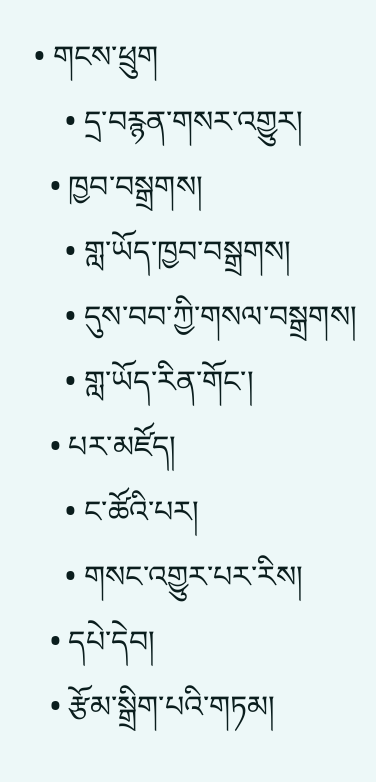• གངས་ཕྲུག
    • དྲ་བརྙན་གསར་འགྱུར།
  • ཁྱབ་བསྒྲགས།
    • གླ་ཡོད་ཁྱབ་བསྒྲགས།
    • དུས་བབ་ཀྱི་གསལ་བསྒྲགས།
    • གླ་ཡོད་རིན་གོང་།
  • པར་མཛོད།
    • ང་ཚོའི་པར།
    • གསང་འགྱུར་པར་རིས།
  • དཔེ་དེབ།
  • རྩོམ་སྒྲིག་པའི་གཏམ།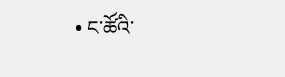• ང་ཚོའི་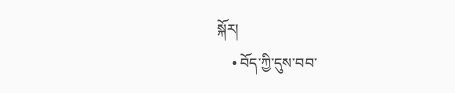སྐོར།
    • བོད་ཀྱི་དུས་བབ་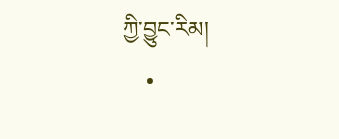ཀྱི་བྱུང་རིམ།
    •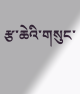རྩ་ཆེའི་གསུང་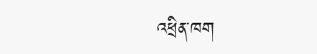འཕྲིན་ཁག